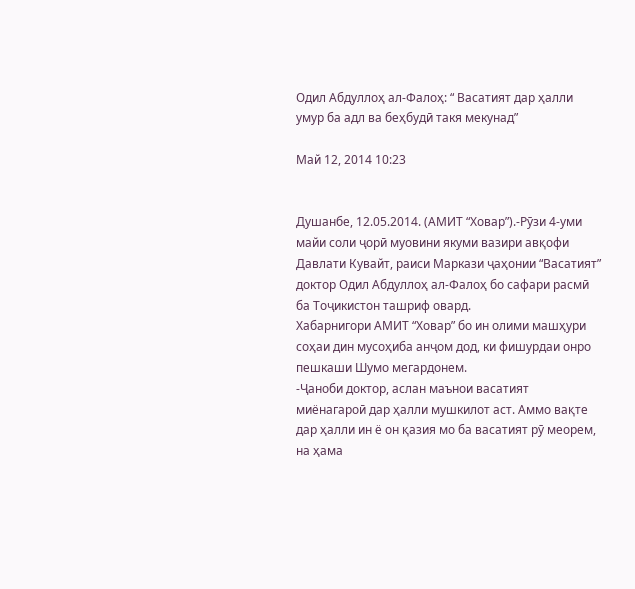Одил Абдуллоҳ ал-Фалоҳ: “ Васатият дар ҳалли умур ба адл ва беҳбудӣ такя мекунад”

Май 12, 2014 10:23


Душанбе, 12.05.2014. (АМИТ “Ховар”).-Рӯзи 4-уми майи соли ҷорӣ муовини якуми вазири авқофи Давлати Кувайт, раиси Маркази ҷаҳонии “Васатият” доктор Одил Абдуллоҳ ал-Фалоҳ бо сафари расмӣ ба Тоҷикистон ташриф овард.
Хабарнигори АМИТ “Ховар” бо ин олими машҳури соҳаи дин мусоҳиба анҷом дод, ки фишурдаи онро пешкаши Шумо мегардонем.
-Ҷаноби доктор, аслан маънои васатият миёнагароӣ дар ҳалли мушкилот аст. Аммо вақте дар ҳалли ин ё он қазия мо ба васатият рӯ меорем, на ҳама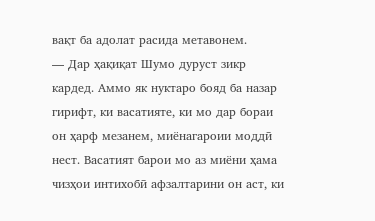вақт ба адолат расида метавонем.
— Дар ҳақиқат Шумо дуруст зикр кардед. Аммо як нуктаро бояд ба назар гирифт, ки васатияте, ки мо дар бораи он ҳарф мезанем, миёнагароии моддӣ нест. Васатият барои мо аз миёни ҳама чизҳои интихобӣ афзалтарини он аст, ки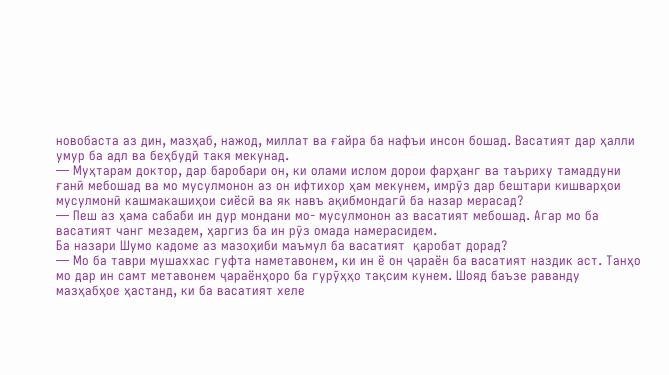новобаста аз дин, мазҳаб, нажод, миллат ва ғайра ба нафъи инсон бошад. Васатият дар ҳалли умур ба адл ва беҳбудӣ такя мекунад.
— Муҳтарам доктор, дар баробари он, ки олами ислом дорои фарҳанг ва таъриху тамаддуни ғанӣ мебошад ва мо мусулмонон аз он ифтихор ҳам мекунем, имрӯз дар бештари кишварҳои мусулмонӣ кашмакашиҳои сиёсӣ ва як навъ ақибмондагӣ ба назар мерасад?
— Пеш аз ҳама сабаби ин дур мондани мо- мусулмонон аз васатият мебошад. Агар мо ба васатият чанг мезадем, ҳаргиз ба ин рӯз омада намерасидем.
Ба назари Шумо кадоме аз мазоҳиби маъмул ба васатият  қаробат дорад?
— Мо ба таври мушаххас гуфта наметавонем, ки ин ё он ҷараён ба васатият наздик аст. Танҳо мо дар ин самт метавонем ҷараёнҳоро ба гурӯҳҳо тақсим кунем. Шояд баъзе раванду мазҳабҳое ҳастанд, ки ба васатият хеле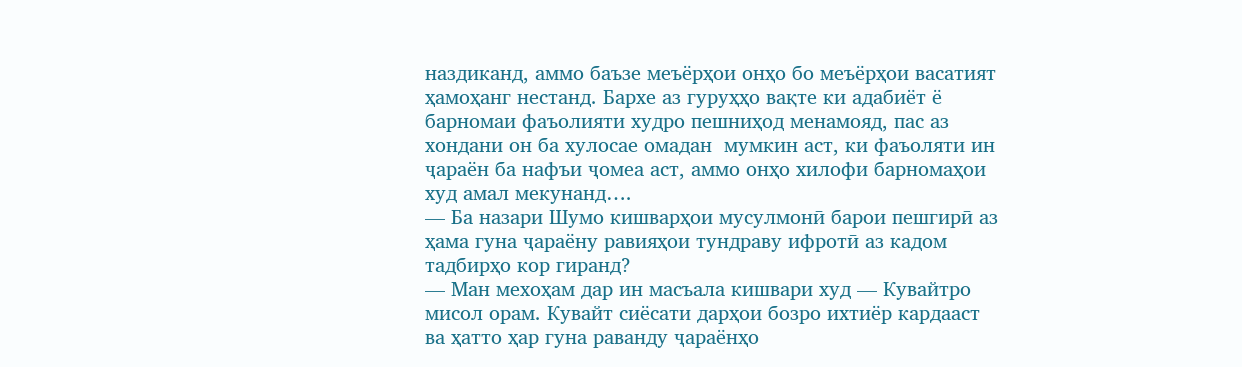наздиканд, аммо баъзе меъёрҳои онҳо бо меъёрҳои васатият ҳамоҳанг нестанд. Бархе аз гуруҳҳо вақте ки адабиёт ё барномаи фаъолияти худро пешниҳод менамояд, пас аз хондани он ба хулосае омадан  мумкин аст, ки фаъоляти ин ҷараён ба нафъи ҷомеа аст, аммо онҳо хилофи барномаҳои худ амал мекунанд….
— Ба назари Шумо кишварҳои мусулмонӣ барои пешгирӣ аз ҳама гуна ҷараёну равияҳои тундраву ифротӣ аз кадом тадбирҳо кор гиранд?
— Ман мехоҳам дар ин масъала кишвари худ — Кувайтро мисол орам. Кувайт сиёсати дарҳои бозро ихтиёр кардааст ва ҳатто ҳар гуна раванду ҷараёнҳо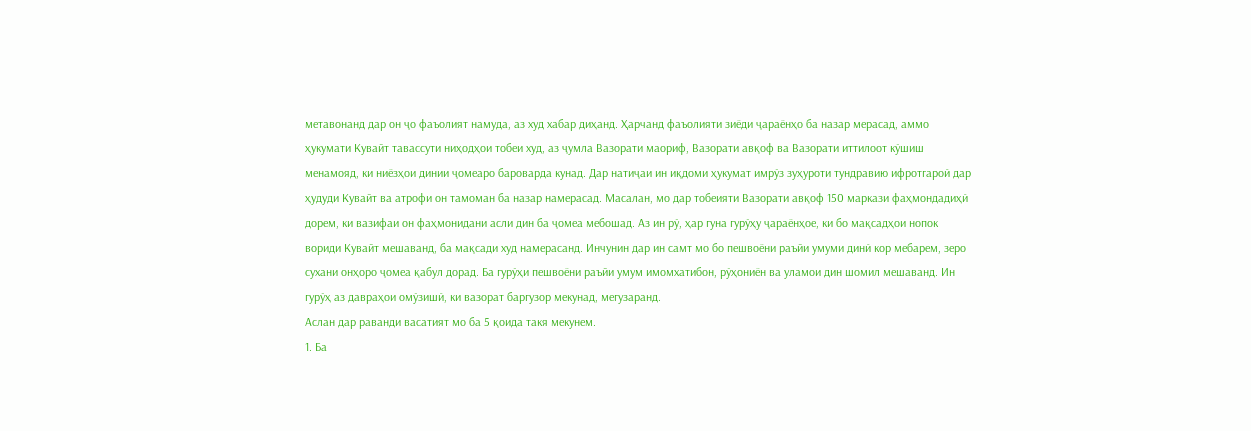метавонанд дар он ҷо фаъолият намуда, аз худ хабар диҳанд. Ҳарчанд фаъолияти зиёди ҷараёнҳо ба назар мерасад, аммо ҳукумати Кувайт тавассути ниҳодҳои тобеи худ, аз ҷумла Вазорати маориф, Вазорати авқоф ва Вазорати иттилоот кӯшиш менамояд, ки ниёзҳои динии ҷомеаро бароварда кунад. Дар натиҷаи ин иқдоми ҳукумат имрӯз зуҳуроти тундравию ифротгароӣ дар ҳудуди Кувайт ва атрофи он тамоман ба назар намерасад. Масалан, мо дар тобеияти Вазорати авқоф 150 маркази фаҳмондадиҳӣ дорем, ки вазифаи он фаҳмонидани асли дин ба ҷомеа мебошад. Аз ин рӯ, ҳар гуна гурӯҳу ҷараёнҳое, ки бо мақсадҳои нопок вориди Кувайт мешаванд, ба мақсади худ намерасанд. Инчунин дар ин самт мо бо пешвоёни раъйи умуми динӣ кор мебарем, зеро сухани онҳоро ҷомеа қабул дорад. Ба гурӯҳи пешвоёни раъйи умум имомхатибон, рӯҳониён ва уламои дин шомил мешаванд. Ин гурӯҳ аз давраҳои омӯзишӣ, ки вазорат баргузор мекунад, мегузаранд.
Аслан дар раванди васатият мо ба 5 қоида такя мекунем.
1. Ба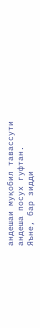андешаи муқобил тавассути андеша посух гуфтан.
Яъне, бар зидди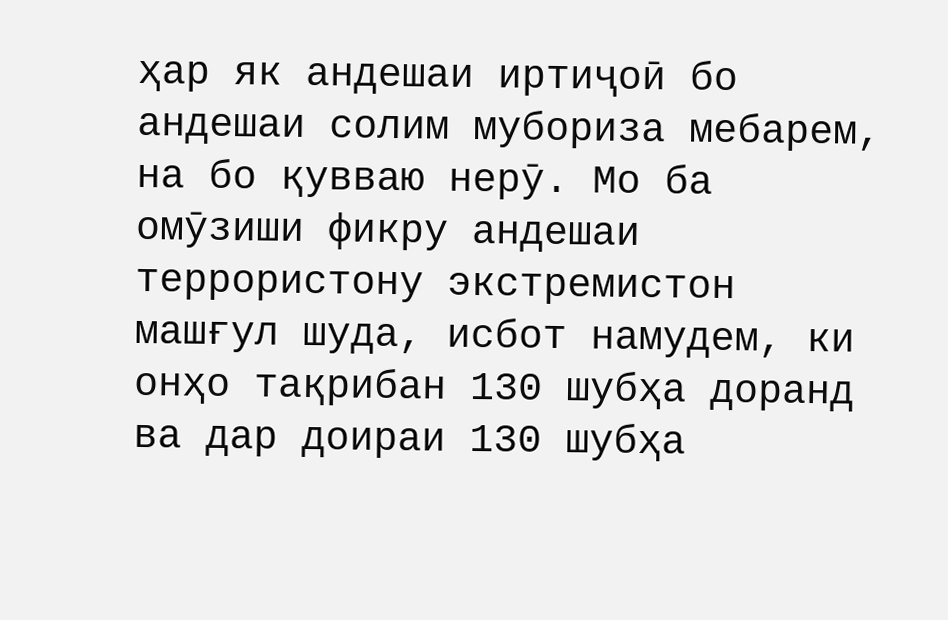ҳар як андешаи иртиҷоӣ бо андешаи солим мубориза мебарем, на бо қувваю нерӯ. Мо ба омӯзиши фикру андешаи террористону экстремистон машғул шуда, исбот намудем, ки онҳо тақрибан 130 шубҳа доранд ва дар доираи 130 шубҳа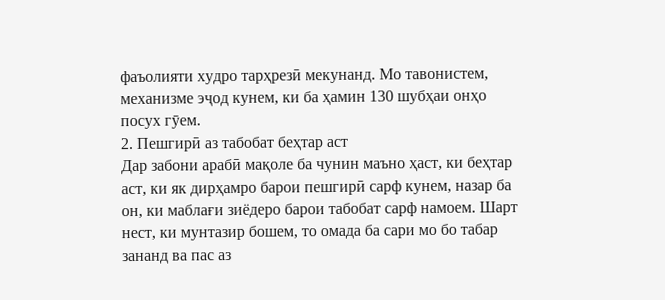фаъолияти худро тарҳрезӣ мекунанд. Мо тавонистем, механизме эҷод кунем, ки ба ҳамин 130 шубҳаи онҳо посух гӯем.
2. Пешгирӣ аз табобат беҳтар аст
Дар забони арабӣ мақоле ба чунин маъно ҳаст, ки беҳтар аст, ки як дирҳамро барои пешгирӣ сарф кунем, назар ба он, ки маблағи зиёдеро барои табобат сарф намоем. Шарт нест, ки мунтазир бошем, то омада ба сари мо бо табар зананд ва пас аз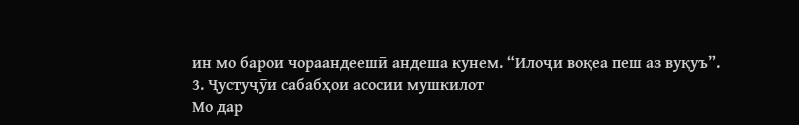ин мо барои чораандеешӣ андеша кунем. “Илоҷи воқеа пеш аз вуқуъ”.
3. Ҷустуҷӯи сабабҳои асосии мушкилот
Мо дар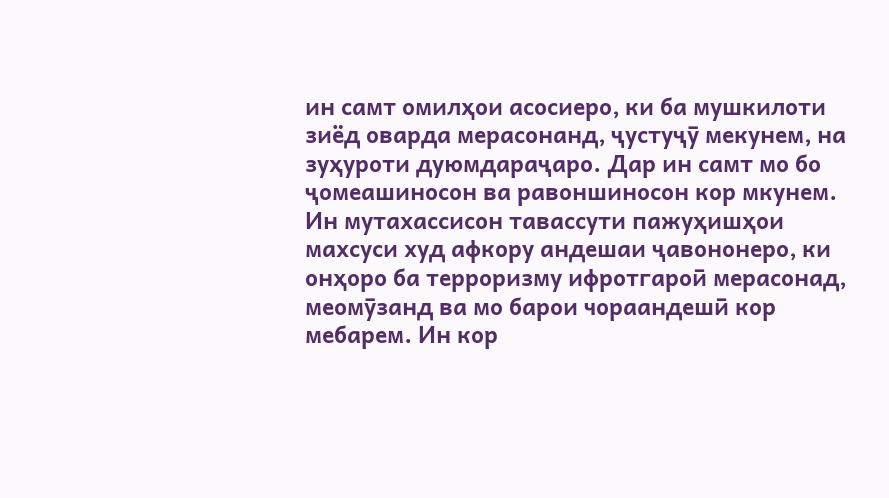ин самт омилҳои асосиеро, ки ба мушкилоти зиёд оварда мерасонанд, ҷустуҷӯ мекунем, на зуҳуроти дуюмдараҷаро. Дар ин самт мо бо ҷомеашиносон ва равоншиносон кор мкунем. Ин мутахассисон тавассути пажуҳишҳои махсуси худ афкору андешаи ҷавононеро, ки онҳоро ба терроризму ифротгароӣ мерасонад, меомӯзанд ва мо барои чораандешӣ кор мебарем. Ин кор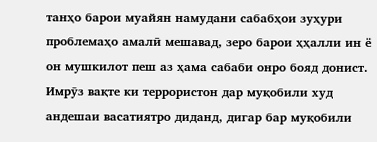танҳо барои муайян намудани сабабҳои зуҳури проблемаҳо амалӣ мешавад, зеро барои ҳҳалли ин ё он мушкилот пеш аз ҳама сабаби онро бояд донист.
Имрӯз вақте ки террористон дар муқобили худ андешаи васатиятро диданд, дигар бар муқобили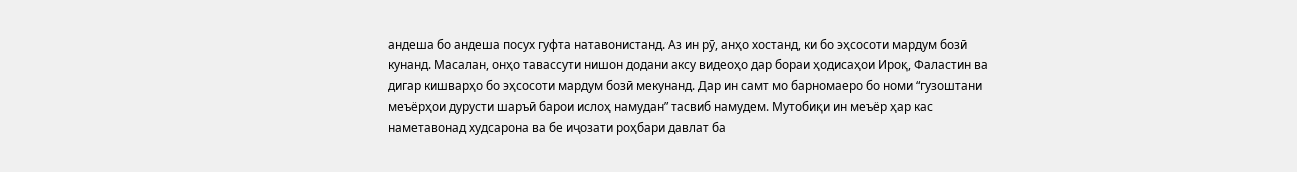андеша бо андеша посух гуфта натавонистанд. Аз ин рӯ, анҳо хостанд, ки бо эҳсосоти мардум бозӣ кунанд. Масалан, онҳо тавассути нишон додани аксу видеоҳо дар бораи ҳодисаҳои Ироқ, Фаластин ва дигар кишварҳо бо эҳсосоти мардум бозӣ мекунанд. Дар ин самт мо барномаеро бо номи “гузоштани меъёрҳои дурусти шаръӣ барои ислоҳ намудан” тасвиб намудем. Мутобиқи ин меъёр ҳар кас наметавонад худсарона ва бе иҷозати роҳбари давлат ба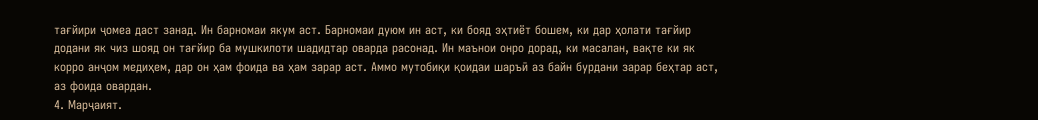тағйири ҷомеа даст занад. Ин барномаи якум аст. Барномаи дуюм ин аст, ки бояд эҳтиёт бошем, ки дар ҳолати тағйир додани як чиз шояд он тағйир ба мушкилоти шадидтар оварда расонад. Ин маънои онро дорад, ки масалан, вақте ки як корро анҷом медиҳем, дар он ҳам фоида ва ҳам зарар аст. Аммо мутобиқи қоидаи шаръӣ аз байн бурдани зарар беҳтар аст, аз фоида овардан.
4. Марҷаият.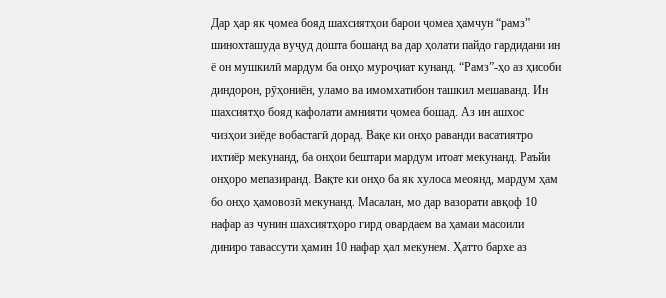Дар ҳар як ҷомеа бояд шахсиятҳои барои ҷомеа ҳамчун “рамз” шинохташуда вуҷуд дошта бошанд ва дар ҳолати пайдо гардидани ин ё он мушкилӣ мардум ба онҳо муроҷиат кунанд. “Рамз”-ҳо аз ҳисоби диндорон, рӯҳониён, уламо ва имомхатибон ташкил мешаванд. Ин шахсиятҳо бояд кафолати амнияти ҷомеа бошад. Аз ин ашхос чизҳои зиёде вобастагӣ дорад. Вақе ки онҳо раванди васатиятро ихтиёр мекунанд, ба онҳои бештари мардум итоат мекунанд. Раъйи онҳоро мепазиранд. Вақте ки онҳо ба як хулоса меоянд, мардум ҳам бо онҳо ҳамовозӣ мекунанд. Масалан, мо дар вазорати авқоф 10 нафар аз чунин шахсиятҳоро гирд овардаем ва ҳамаи масоили диниро тавассути ҳамин 10 нафар ҳал мекунем. Ҳатто бархе аз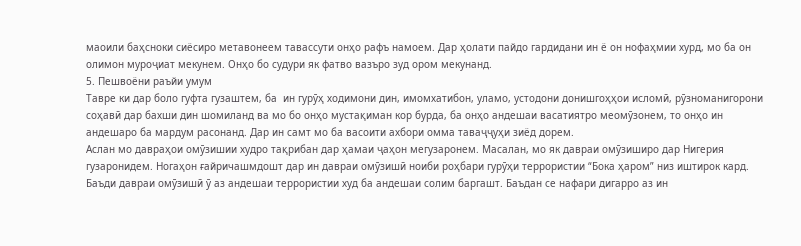маоили баҳсноки сиёсиро метавонеем тавассути онҳо рафъ намоем. Дар ҳолати пайдо гардидани ин ё он нофаҳмии хурд, мо ба он олимон муроҷиат мекунем. Онҳо бо судури як фатво вазъро зуд ором мекунанд.
5. Пешвоёни раъйи умум
Тавре ки дар боло гуфта гузаштем, ба  ин гурӯҳ ходимони дин, имомхатибон, уламо, устодони донишгоҳҳои исломӣ, рӯзноманигорони соҳавӣ дар бахши дин шомиланд ва мо бо онҳо мустақиман кор бурда, ба онҳо андешаи васатиятро меомӯзонем, то онҳо ин андешаро ба мардум расонанд. Дар ин самт мо ба васоити ахбори омма таваҷҷуҳи зиёд дорем.
Аслан мо давраҳои омӯзишии худро тақрибан дар ҳамаи ҷаҳон мегузаронем. Масалан, мо як давраи омӯзиширо дар Нигерия гузаронидем. Ногаҳон ғайричашмдошт дар ин давраи омӯзишӣ ноиби роҳбари гурӯҳи террористии “Бока ҳаром” низ иштирок кард. Баъди давраи омӯзишӣ ӯ аз андешаи террористии худ ба андешаи солим баргашт. Баъдан се нафари дигарро аз ин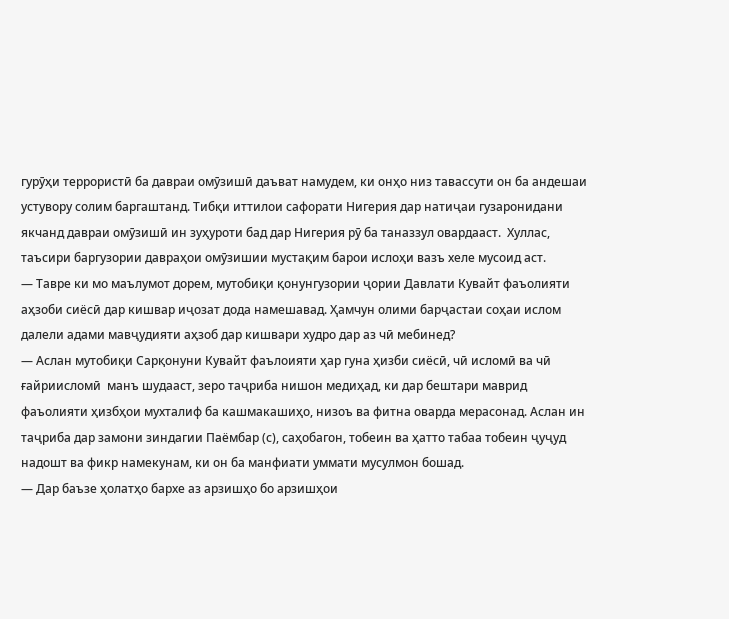гурӯҳи террористӣ ба давраи омӯзишӣ даъват намудем, ки онҳо низ тавассути он ба андешаи устувору солим баргаштанд. Тибқи иттилои сафорати Нигерия дар натиҷаи гузаронидани якчанд давраи омӯзишӣ ин зуҳуроти бад дар Нигерия рӯ ба таназзул овардааст.  Хуллас, таъсири баргузории давраҳои омӯзишии мустақим барои ислоҳи вазъ хеле мусоид аст.
— Тавре ки мо маълумот дорем, мутобиқи қонунгузории ҷории Давлати Кувайт фаъолияти аҳзоби сиёсӣ дар кишвар иҷозат дода намешавад. Ҳамчун олими барҷастаи соҳаи ислом далели адами мавҷудияти аҳзоб дар кишвари худро дар аз чӣ мебинед?
— Аслан мутобиқи Сарқонуни Кувайт фаълоияти ҳар гуна ҳизби сиёсӣ, чӣ исломӣ ва чӣ ғайриисломӣ  манъ шудааст, зеро таҷриба нишон медиҳад, ки дар бештари маврид фаъолияти ҳизбҳои мухталиф ба кашмакашиҳо, низоъ ва фитна оварда мерасонад. Аслан ин таҷриба дар замони зиндагии Паёмбар (с), саҳобагон, тобеин ва ҳатто табаа тобеин ҷуҷуд надошт ва фикр намекунам, ки он ба манфиати уммати мусулмон бошад.
— Дар баъзе ҳолатҳо бархе аз арзишҳо бо арзишҳои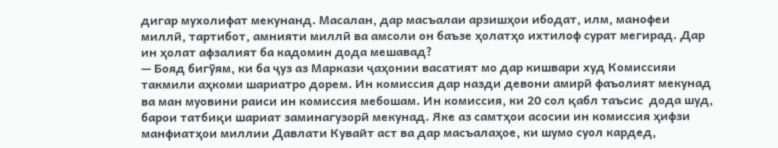дигар мухолифат мекунанд. Масалан, дар масъалаи арзишҳои ибодат, илм, манофеи миллӣ, тартибот, амнияти миллӣ ва амсоли он баъзе ҳолатҳо ихтилоф сурат мегирад. Дар ин ҳолат афзалият ба кадомин дода мешавад?
— Бояд бигӯям, ки ба ҷуз аз Маркази ҷаҳонии васатият мо дар кишвари худ Комиссияи такмили аҳкоми шариатро дорем. Ин комиссия дар назди девони амирӣ фаъолият мекунад ва ман муовини раиси ин комиссия мебошам. Ин комиссия, ки 20 сол қабл таъсис  дода шуд, барои татбиқи шариат заминагузорӣ мекунад. Яке аз самтҳои асосии ин комиссия ҳифзи манфиатҳои миллии Давлати Кувайт аст ва дар масъалаҳое, ки шумо суол кардед,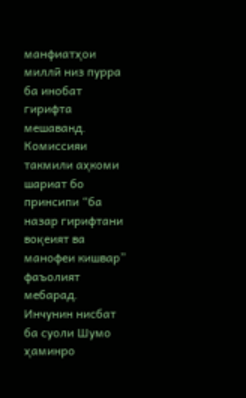манфиатҳои миллӣ низ пурра ба инобат гирифта мешаванд. Комиссияи такмили аҳкоми шариат бо принсипи “ба назар гирифтани воқеият ва манофеи кишвар” фаъолият мебарад. Инчунин нисбат ба суоли Шумо ҳаминро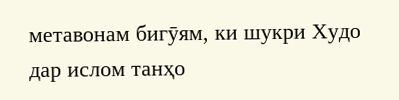метавонам бигӯям, ки шукри Худо дар ислом танҳо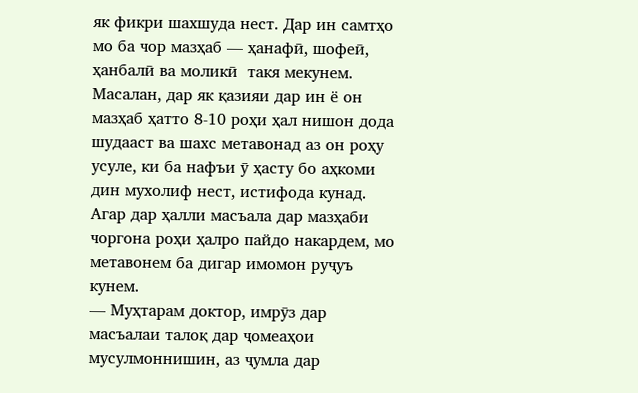як фикри шахшуда нест. Дар ин самтҳо мо ба чор мазҳаб — ҳанафӣ, шофеӣ, ҳанбалӣ ва моликӣ  такя мекунем. Масалан, дар як қазияи дар ин ё он мазҳаб ҳатто 8-10 роҳи ҳал нишон дода шудааст ва шахс метавонад аз он роҳу усуле, ки ба нафъи ӯ ҳасту бо аҳкоми дин мухолиф нест, истифода кунад. Агар дар ҳалли масъала дар мазҳаби чоргона роҳи ҳалро пайдо накардем, мо метавонем ба дигар имомон руҷуъ кунем.
— Муҳтарам доктор, имрӯз дар масъалаи талоқ дар ҷомеаҳои мусулмоннишин, аз ҷумла дар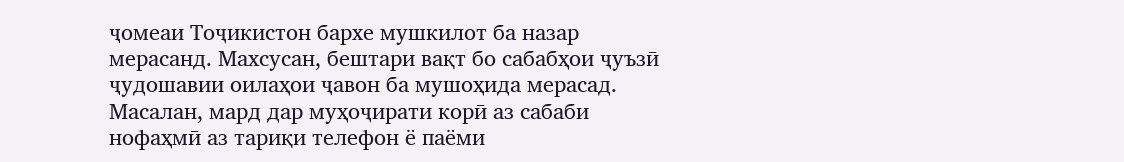ҷомеаи Тоҷикистон бархе мушкилот ба назар мерасанд. Махсусан, бештари вақт бо сабабҳои ҷуъзӣ ҷудошавии оилаҳои ҷавон ба мушоҳида мерасад. Масалан, мард дар муҳоҷирати корӣ аз сабаби нофаҳмӣ аз тариқи телефон ё паёми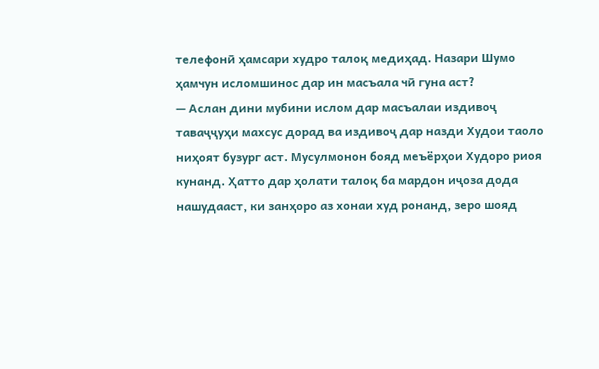телефонӣ ҳамсари худро талоқ медиҳад. Назари Шумо ҳамчун исломшинос дар ин масъала чӣ гуна аст?
— Аслан дини мубини ислом дар масъалаи издивоҷ таваҷҷуҳи махсус дорад ва издивоҷ дар назди Худои таоло ниҳоят бузург аст. Мусулмонон бояд меъёрҳои Худоро риоя кунанд. Ҳатто дар ҳолати талоқ ба мардон иҷоза дода нашудааст, ки занҳоро аз хонаи худ ронанд, зеро шояд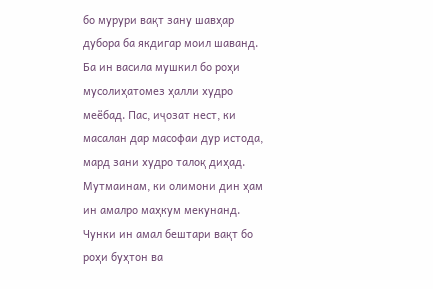бо мурури вақт зану шавҳар дубора ба якдигар моил шаванд. Ба ин васила мушкил бо роҳи мусолиҳатомез ҳалли худро меёбад. Пас, иҷозат нест, ки масалан дар масофаи дур истода, мард зани худро талоқ диҳад. Мутмаинам, ки олимони дин ҳам ин амалро маҳкум мекунанд. Чунки ин амал бештари вақт бо роҳи буҳтон ва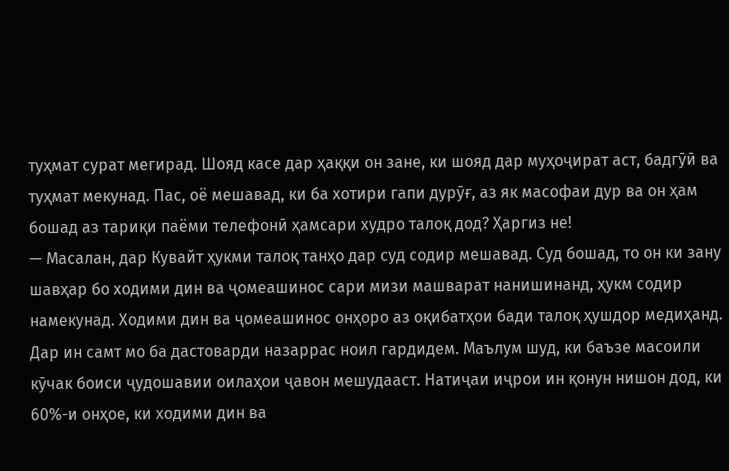туҳмат сурат мегирад. Шояд касе дар ҳаққи он зане, ки шояд дар муҳоҷират аст, бадгӯӣ ва туҳмат мекунад. Пас, оё мешавад, ки ба хотири гапи дурӯғ, аз як масофаи дур ва он ҳам бошад аз тариқи паёми телефонӣ ҳамсари худро талоқ дод? Ҳаргиз не!
— Масалан, дар Кувайт ҳукми талоқ танҳо дар суд содир мешавад. Суд бошад, то он ки зану шавҳар бо ходими дин ва ҷомеашинос сари мизи машварат нанишинанд, ҳукм содир намекунад. Ходими дин ва ҷомеашинос онҳоро аз оқибатҳои бади талоқ ҳушдор медиҳанд. Дар ин самт мо ба дастоварди назаррас ноил гардидем. Маълум шуд, ки баъзе масоили кӯчак боиси ҷудошавии оилаҳои ҷавон мешудааст. Натиҷаи иҷрои ин қонун нишон дод, ки 60%-и онҳое, ки ходими дин ва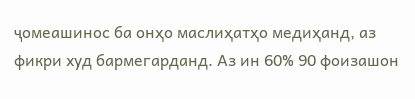ҷомеашинос ба онҳо маслиҳатҳо медиҳанд, аз фикри худ бармегарданд. Аз ин 60% 90 фоизашон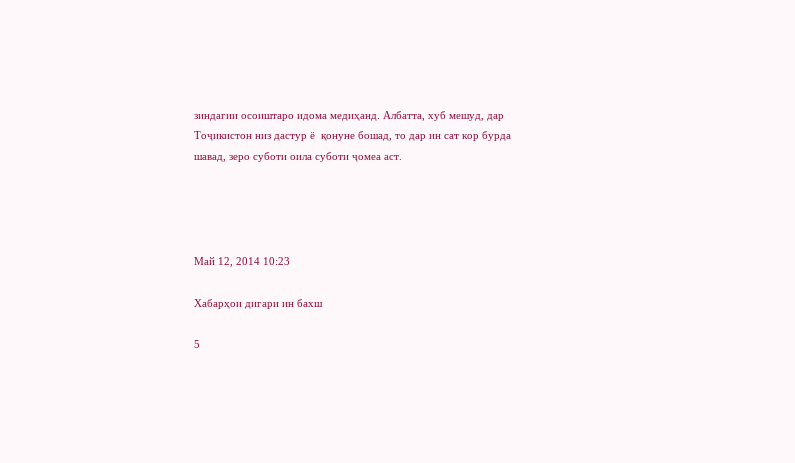зиндагии осоиштаро идома медиҳанд. Албатта, хуб мешуд, дар Тоҷикистон низ дастур ё  қонуне бошад, то дар ин сат кор бурда шавад, зеро суботи оила суботи ҷомеа аст.




Май 12, 2014 10:23

Хабарҳои дигари ин бахш

5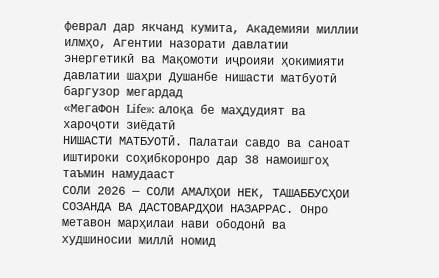феврал дар якчанд кумита, Академияи миллии илмҳо, Агентии назорати давлатии энергетикӣ ва Мақомоти иҷроияи ҳокимияти давлатии шаҳри Душанбе нишасти матбуотӣ баргузор мегардад
«МегаФон Life»: алоқа бе маҳдудият ва хароҷоти зиёдатӣ
НИШАСТИ МАТБУОТӢ. Палатаи савдо ва саноат иштироки соҳибкоронро дар 38 намоишгоҳ таъмин намудааст
СОЛИ 2026 — СОЛИ АМАЛҲОИ НЕК, ТАШАББУСҲОИ СОЗАНДА ВА ДАСТОВАРДҲОИ НАЗАРРАС. Онро метавон марҳилаи нави ободонӣ ва худшиносии миллӣ номид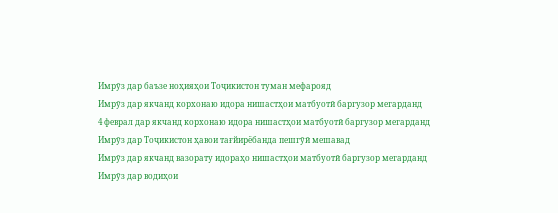Имрӯз дар баъзе ноҳияҳои Тоҷикистон туман мефарояд
Имрӯз дар якчанд корхонаю идора нишастҳои матбуотӣ баргузор мегарданд
4 феврал дар якчанд корхонаю идора нишастҳои матбуотӣ баргузор мегарданд
Имрӯз дар Тоҷикистон ҳавои тағйирёбанда пешгӯӣ мешавад
Имрӯз дар якчанд вазорату идораҳо нишастҳои матбуотӣ баргузор мегарданд
Имрӯз дар водиҳои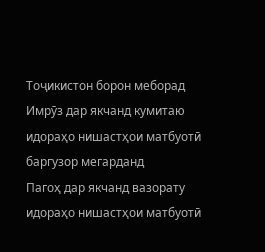Тоҷикистон борон меборад
Имрӯз дар якчанд кумитаю идораҳо нишастҳои матбуотӣ баргузор мегарданд
Пагоҳ дар якчанд вазорату идораҳо нишастҳои матбуотӣ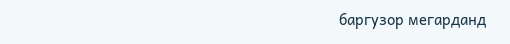баргузор мегарданд